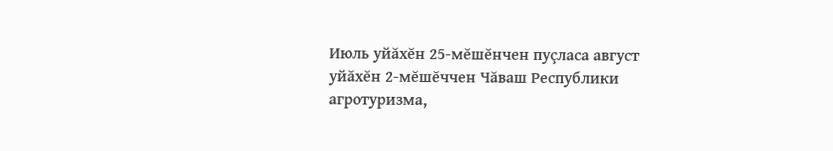Июль уйăхĕн 25-мĕшĕнчен пуçласа август уйăхĕн 2-мĕшĕччен Чăваш Республики агротуризма,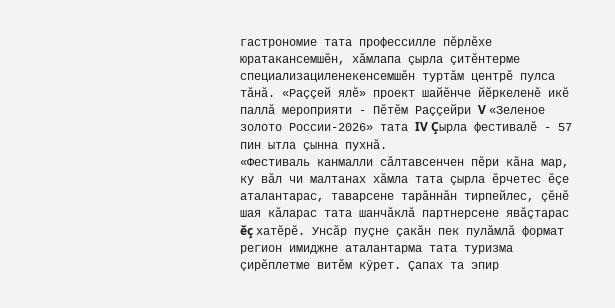гастрономие тата профессилле пĕрлĕхе юратакансемшĕн, хăмлапа çырла çитĕнтерме специализациленекенсемшĕн туртăм центрĕ пулса тăнă. «Раççей ялĕ» проект шайĕнче йĕркеленĕ икĕ паллă мероприяти - Пĕтĕм Раççейри V «Зеленое золото России-2026» тата IV Çырла фестивалĕ - 57 пин ытла çынна пухнă.
«Фестиваль канмалли сăлтавсенчен пĕри кăна мар, ку вăл чи малтанах хăмла тата çырла ĕрчетес ĕçе аталантарас, таварсене тарăннăн тирпейлес, çĕнĕ шая кăларас тата шанчăклă партнерсене явăçтарас ĕç хатĕрĕ. Унсăр пуçне çакăн пек пулăмлă формат регион имиджне аталантарма тата туризма çирĕплетме витĕм кÿрет. Çапах та эпир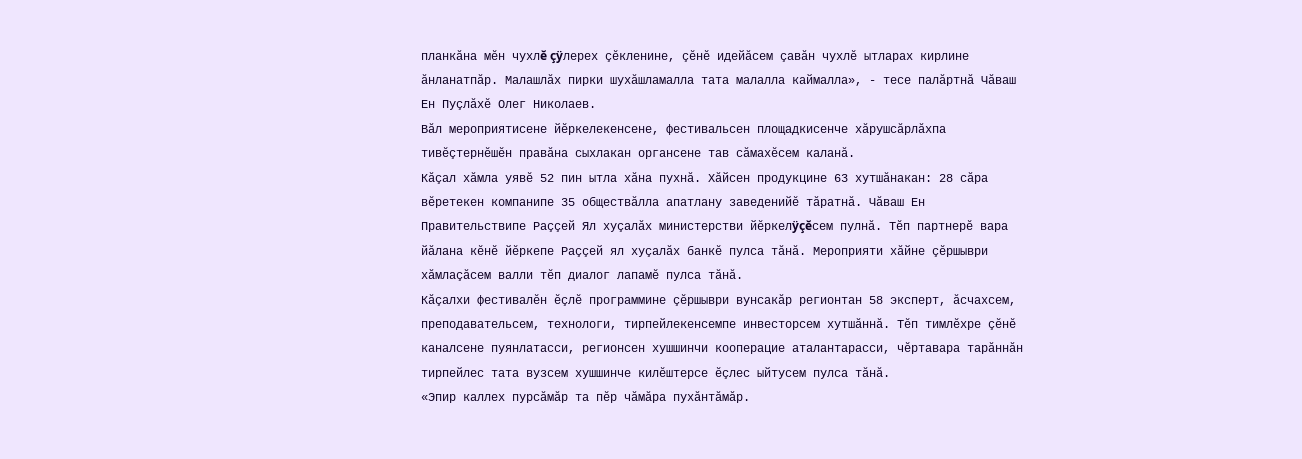планкăна мĕн чухлĕ çÿлерех çĕкленине, çĕнĕ идейăсем çавăн чухлĕ ытларах кирлине ăнланатпăр. Малашлăх пирки шухăшламалла тата малалла каймалла», - тесе палăртнă Чăваш Ен Пуçлăхĕ Олег Николаев.
Вăл мероприятисене йĕркелекенсене, фестивальсен площадкисенче хăрушсăрлăхпа тивĕçтернĕшĕн правăна сыхлакан органсене тав сăмахĕсем каланă.
Кăçал хăмла уявĕ 52 пин ытла хăна пухнă. Хăйсен продукцине 63 хутшăнакан: 28 сăра вĕретекен компанипе 35 обществăлла апатлану заведенийĕ тăратнă. Чăваш Ен Правительствипе Раççей Ял хуçалăх министерстви йĕркелÿçĕсем пулнă. Тĕп партнерĕ вара йăлана кĕнĕ йĕркепе Раççей ял хуçалăх банкĕ пулса тăнă. Мероприяти хăйне çĕршыври хăмлаçăсем валли тĕп диалог лапамĕ пулса тăнă.
Кăçалхи фестивалĕн ĕçлĕ программине çĕршыври вунсакăр регионтан 58 эксперт, ăсчахсем, преподавательсем, технологи, тирпейлекенсемпе инвесторсем хутшăннă. Тĕп тимлĕхре çĕнĕ каналсене пуянлатасси, регионсен хушшинчи кооперацие аталантарасси, чĕртавара тарăннăн тирпейлес тата вузсем хушшинче килĕштерсе ĕçлес ыйтусем пулса тăнă.
«Эпир каллех пурсăмăр та пĕр чăмăра пухăнтăмăр.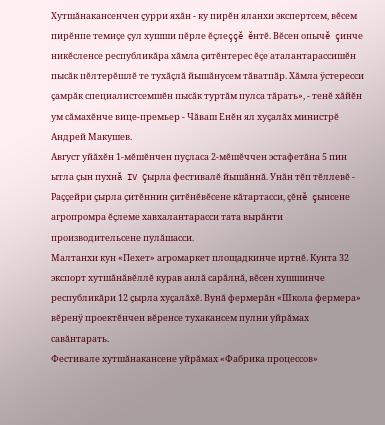Хутшăнакансенчен çурри яхăн - ку пирĕн яланхи экспертсем, вĕсем пирĕнпе темиçе çул хушши пĕрле ĕçлеççĕ ĕнтĕ. Вĕсен опычĕ çинче никĕсленсе республикăра хăмла çитĕнтерес ĕçе аталантарассишĕн пысăк пĕлтерĕшлĕ те тухăçлă йышăнусем тăватпăр. Хăмла ÿстересси çамрăк специалистсемшĕн пысăк туртăм пулса тăрать», - тенĕ хăйĕн ум сăмахĕнче вице-премьер - Чăваш Енĕн ял хуçалăх министрĕ Андрей Макушев.
Август уйăхĕн 1-мĕшĕнчен пуçласа 2-мĕшĕччен эстафетăна 5 пин ытла çын пухнă IV Çырла фестивалĕ йышăннă. Унăн тĕп тĕллевĕ - Раççейри çырла çитĕннин çитĕнĕвĕсене кăтартасси, çĕнĕ çынсене агропромра ĕçлеме хавхалантарасси тата вырăнти производительсене пулăшасси.
Малтанхи кун «Пехет» агромаркет площадкинче иртнĕ. Кунта 32 экспорт хутшăнăвĕллĕ курав анлă сарăлнă, вĕсен хушшинче республикăри 12 çырла хуçалăхĕ. Вунă фермерăн «Школа фермера» вĕренÿ проектĕнчен вĕренсе тухакансем пулни уйрăмах савăнтарать.
Фестивале хутшăнакансене уйрăмах «Фабрика процессов»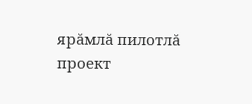ярăмлă пилотлă проект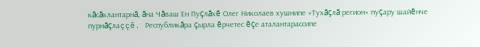кăсăклантарнă, ăна Чăваш Ен Пуçлăхĕ Олег Николаев хушнипе «Тухăçлă регион» пуçару шайĕнче пурнăçлаççĕ. Республикăра çырла ĕрчетес ĕçе аталантарассипе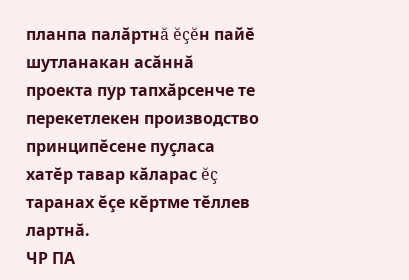планпа палăртнă ĕçĕн пайĕ шутланакан асăннă проекта пур тапхăрсенче те перекетлекен производство принципĕсене пуçласа хатĕр тавар кăларас ĕç таранах ĕçе кĕртме тĕллев лартнă.
ЧР ПА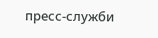пресс-служби